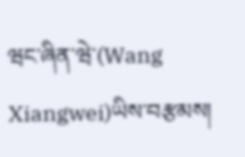ཝང་ཞིན་ཝེ་(Wang Xiangwei)ཡིས་བརྩམས།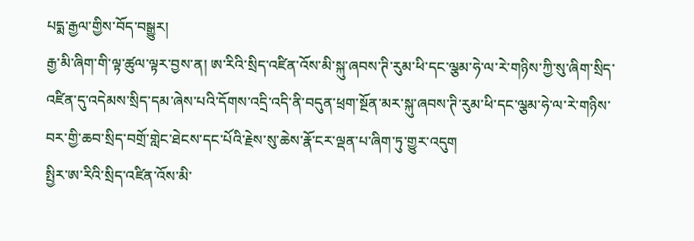པདྨ་རྒྱལ་གྱིས་བོད་བསྒྱུར།
རྒྱ་མི་ཞིག་གི་ལྟ་ཚུལ་ལྟར་བྱས་ན། ཨ་རིའི་སྲིད་འཛིན་འོས་མི་སྐུ་ཞབས་ཊི་རུམ་ཕི་དང་ལྕམ་ཧེ་ལ་རེ་གཉིས་ཀྱི་སུ་ཞིག་སྲིད་འཛིན་དུ་འདེམས་སྲིད་དམ་ཞེས་པའི་དོགས་འདྲི་འདི་ནི་བདུན་ཕྲག་སྔོན་མར་སྐུ་ཞབས་ཊི་རུམ་ཕི་དང་ལྕམ་ཧེ་ལ་རེ་གཉིས་བར་གྱི་ཆབ་སྲིད་བགྲོ་གླེང་ཐེངས་དང་པོའི་རྗེས་སུ་ཆེས་རྣོ་ངར་ལྡན་པ་ཞིག་ཏུ་གྱུར་འདུག
སྤྱིར་ཨ་རིའི་སྲིད་འཛིན་འོས་མི་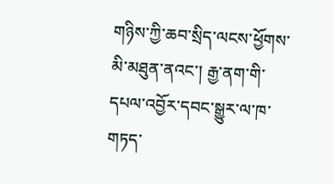གཉིས་ཀྱི་ཆབ་སྲིད་ལངས་ཕྱོགས་མི་མཐུན་ནའང་། རྒྱ་ནག་གི་དཔལ་འབྱོར་དབང་སྒྱུར་ལ་ཁ་གཏད་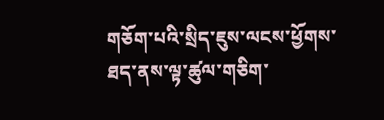གཅོག་པའི་སྲིད་ཇུས་ལངས་ཕྱོགས་ཐད་ནས་ལྟ་ཚུལ་གཅིག་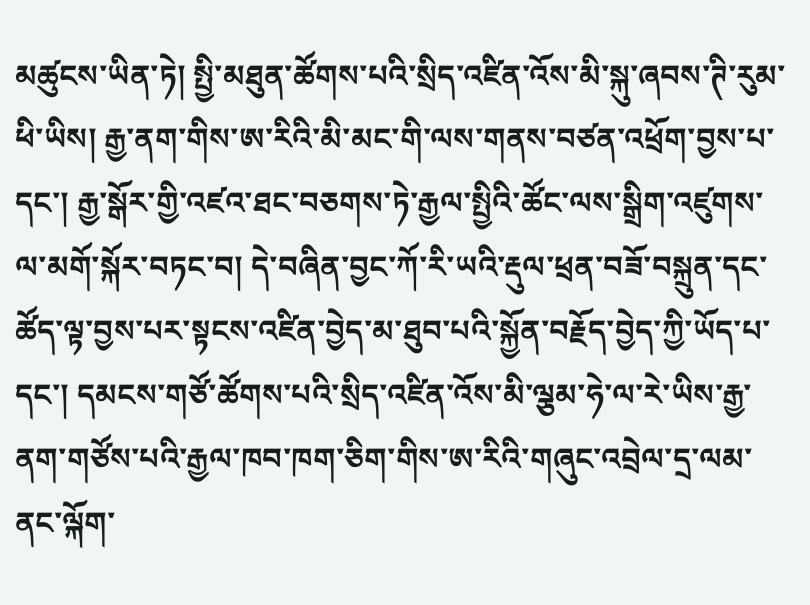མཚུངས་ཡིན་ཏེ། སྤྱི་མཐུན་ཚོགས་པའི་སྲིད་འཛིན་འོས་མི་སྐུ་ཞབས་ཊི་རུམ་ཕི་ཡིས། རྒྱ་ནག་གིས་ཨ་རིའི་མི་མང་གི་ལས་གནས་བཙན་འཕྲོག་བྱས་པ་དང་། རྒྱ་སྒོར་གྱི་འཛའ་ཐང་བཅགས་ཏེ་རྒྱལ་སྤྱིའི་ཚོང་ལས་སྒྲིག་འཛུགས་ལ་མགོ་སྐོར་བཏང་བ། དེ་བཞིན་བྱང་ཀོ་རི་ཡའི་རྡུལ་ཕྲན་བཟོ་བསྐྲུན་དང་ཚོད་ལྟ་བྱས་པར་སྟངས་འཛིན་བྱེད་མ་ཐུབ་པའི་སྐྱོན་བརྗོད་བྱེད་ཀྱི་ཡོད་པ་དང་། དམངས་གཙོ་ཚོགས་པའི་སྲིད་འཛིན་འོས་མི་ལྕམ་ཧེ་ལ་རེ་ཡིས་རྒྱ་ནག་གཙོས་པའི་རྒྱལ་ཁབ་ཁག་ཅིག་གིས་ཨ་རིའི་གཞུང་འབྲེལ་དྲ་ལམ་ནང་ལྐོག་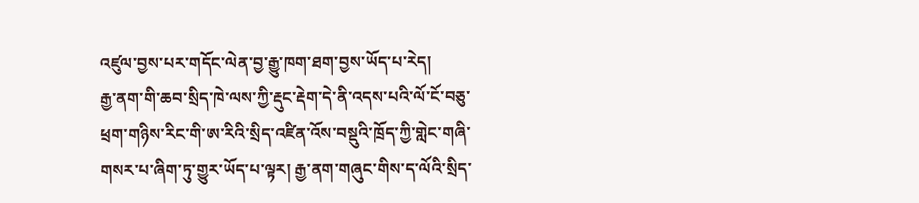འཛུལ་བྱས་པར་གདོང་ལེན་བྱ་རྒྱུ་ཁག་ཐག་བྱས་ཡོད་པ་རེད།
རྒྱ་ནག་གི་ཆབ་སྲིད་ཁེ་ལས་ཀྱི་རྡུང་རྡེག་དེ་ནི་འདས་པའི་ལོ་ངོ་བཅུ་ཕྲག་གཉིས་རིང་གི་ཨ་རིའི་སྲིད་འཛིན་འོས་བསྡུའི་ཁྲོད་ཀྱི་གླེང་གཞི་གསར་པ་ཞིག་ཏུ་གྱུར་ཡོད་པ་ལྟར། རྒྱ་ནག་གཞུང་གིས་ད་ལོའི་སྲིད་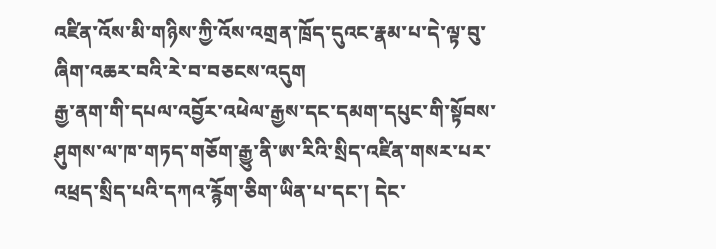འཛིན་འོས་མི་གཉིས་ཀྱི་འོས་འགྲན་ཁྲོད་དུའང་རྣམ་པ་དེ་ལྟ་བུ་ཞིག་འཆར་བའི་རེ་བ་བཅངས་འདུག
རྒྱ་ནག་གི་དཔལ་འབྱོར་འཕེལ་རྒྱས་དང་དམག་དཔུང་གི་སྟོབས་ཤུགས་ལ་ཁ་གཏད་གཅོག་རྒྱུ་ནི་ཨ་རིའི་སྲིད་འཛིན་གསར་པར་འཕྲད་སྲིད་པའི་དཀའ་རྙོག་ཅིག་ཡིན་པ་དང་། དེང་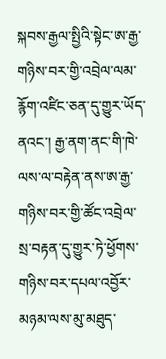སྐབས་རྒྱལ་སྤྱིའི་སྟེང་ཨ་རྒྱ་གཉིས་བར་གྱི་འབྲེལ་ལམ་རྙོག་འཛིང་ཅན་དུ་གྱུར་ཡོད་ནའང་། རྒྱ་ནག་ནང་གི་ཁེ་ལས་ལ་བརྟེན་ནས་ཨ་རྒྱ་གཉིས་བར་གྱི་ཚོང་འབྲེལ་སྲ་བརྟན་དུ་གྱུར་ཏེ་ཕྱོགས་གཉིས་བར་དཔལ་འབྱོར་མཉམ་ལས་མུ་མཐུད་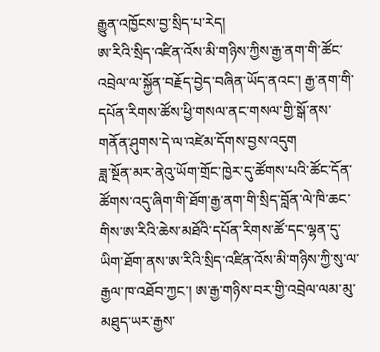རྒྱུན་འཁྱོངས་བྱ་སྲིད་པ་རེད།
ཨ་རིའི་སྲིད་འཛིན་འོས་མི་གཉིས་ཀྱིས་རྒྱ་ནག་གི་ཚོང་འབྲེལ་ལ་སྐྱོན་བརྗོད་བྱེད་བཞིན་ཡོད་ནའང་། རྒྱ་ནག་གི་དཔོན་རིགས་ཚོས་ཕྱི་གསལ་ནང་གསལ་གྱི་སྒོ་ནས་གནོན་ཤུགས་དེ་ལ་འཛེམ་དོགས་བྱས་འདུག
ཟླ་སྔོན་མར་ནེའུ་ཡོག་གྲོང་ཁྱེར་དུ་ཚོགས་པའི་ཚོང་དོན་ཚོགས་འདུ་ཞིག་གི་ཐོག་རྒྱ་ནག་གི་སྲིད་བློན་ལེ་ཁི་ཆང་གིས་ཨ་རིའི་ཆེས་མཐོའི་དཔོན་རིགས་ཚོ་དང་ལྷན་དུ་ཡིག་ཐོག་ནས་ཨ་རིའི་སྲིད་འཛིན་འོས་མི་གཉིས་ཀྱི་སུ་ལ་རྒྱལ་ཁ་འཐོབ་ཀྱང་། ཨ་རྒྱ་གཉིས་བར་གྱི་འབྲེལ་ལམ་མུ་མཐུད་ཡར་རྒྱས་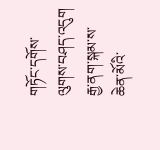གཏོང་དགོས་ལུགས་བཤད་འདུག
རྒྱ་ནག་སྐམ་ས་ཆེན་མོའི་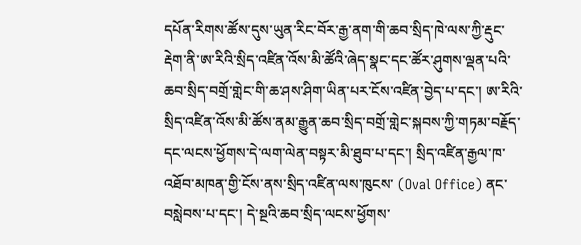དཔོན་རིགས་ཚོས་དུས་ཡུན་རིང་བོར་རྒྱ་ནག་གི་ཆབ་སྲིད་ཁེ་ལས་ཀྱི་རྡུང་རྡེག་ནི་ཨ་རིའི་སྲིད་འཛིན་འོས་མི་ཚོའི་ཞེད་སྣང་དང་ཚོར་ཤུགས་ལྡན་པའི་ཆབ་སྲིད་བགྲོ་གླེང་གི་ཆ་ཤས་ཤིག་ཡིན་པར་ངོས་འཛིན་བྱེད་པ་དང་། ཨ་རིའི་སྲིད་འཛིན་འོས་མི་ཚོས་ནམ་རྒྱུན་ཆབ་སྲིད་བགྲོ་གླེང་སྐབས་ཀྱི་གཏམ་བརྗོད་དང་ལངས་ཕྱོགས་དེ་ལག་ལེན་བསྟར་མི་ཐུབ་པ་དང་། སྲིད་འཛིན་རྒྱལ་ཁ་འཐོབ་མཁན་གྱི་ངོས་ནས་སྲིད་འཛིན་ལས་ཁུངས་ (Oval Office) ནང་བསླེབས་པ་དང་། དེ་སྔའི་ཆབ་སྲིད་ལངས་ཕྱོགས་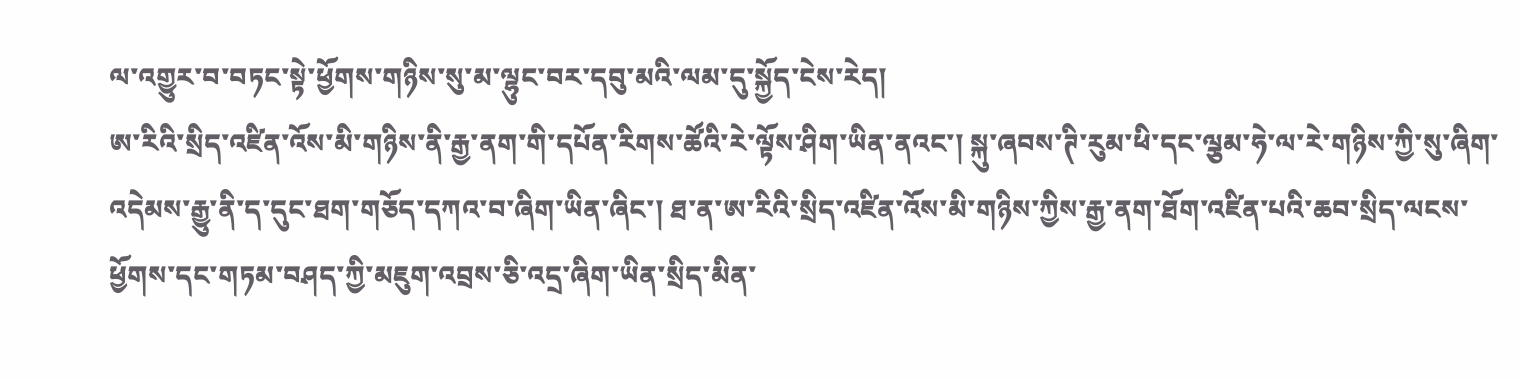ལ་འགྱུར་བ་བཏང་སྟེ་ཕྱོགས་གཉིས་སུ་མ་ལྷུང་བར་དབུ་མའི་ལམ་དུ་སྐྱོད་ངེས་རེད།
ཨ་རིའི་སྲིད་འཛིན་འོས་མི་གཉིས་ནི་རྒྱ་ནག་གི་དཔོན་རིགས་ཚོའི་རེ་ལྟོས་ཤིག་ཡིན་ནའང་། སྐུ་ཞབས་ཊི་རུམ་ཕི་དང་ལྕམ་ཧེ་ལ་རེ་གཉིས་ཀྱི་སུ་ཞིག་འདེམས་རྒྱུ་ནི་ད་དུང་ཐག་གཅོད་དཀའ་བ་ཞིག་ཡིན་ཞིང་། ཐ་ན་ཨ་རིའི་སྲིད་འཛིན་འོས་མི་གཉིས་ཀྱིས་རྒྱ་ནག་ཐོག་འཛིན་པའི་ཆབ་སྲིད་ལངས་ཕྱོགས་དང་གཏམ་བཤད་ཀྱི་མཇུག་འབྲས་ཅི་འདྲ་ཞིག་ཡིན་སྲིད་མིན་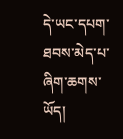དེ་ཡང་དཔག་ཐབས་མེད་པ་ཞིག་ཆགས་ཡོད།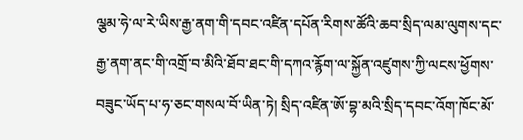ལྕམ་ཧེ་ལ་རེ་ཡིས་རྒྱ་ནག་གི་དབང་འཛིན་དཔོན་རིགས་ཚོའི་ཆབ་སྲིད་ལམ་ལུགས་དང་རྒྱ་ནག་ནང་གི་འགྲོ་བ་མིའི་ཐོབ་ཐང་གི་དཀའ་རྙོག་ལ་སྐྱོན་འཛུགས་ཀྱི་ལངས་ཕྱོགས་བཟུང་ཡོད་པ་ཧ་ཅང་གསལ་བོ་ཡིན་ཏེ། སྲིད་འཛིན་ཨོ་བྷ་མའི་སྲིད་དབང་འོག་ཁོང་མོ་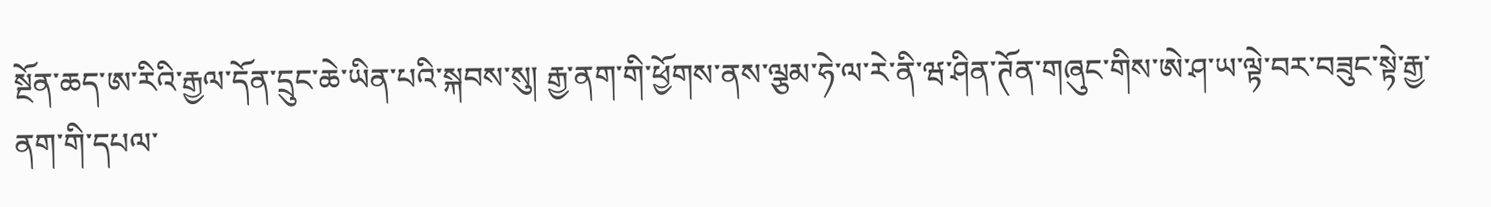སྔོན་ཆད་ཨ་རིའི་རྒྱལ་དོན་དྲུང་ཆེ་ཡིན་པའི་སྐབས་སུ། རྒྱ་ནག་གི་ཕྱོགས་ནས་ལྕམ་ཧེ་ལ་རེ་ནི་ཝ་ཤིན་ཊོན་གཞུང་གིས་ཨེ་ཤ་ཡ་ལྟེ་བར་བཟུང་སྟེ་རྒྱ་ནག་གི་དཔལ་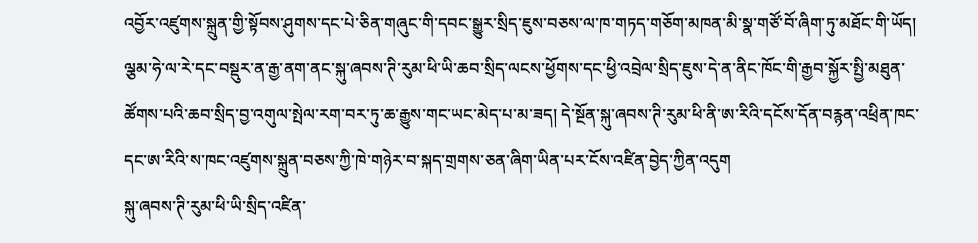འབྱོར་འཛུགས་སྐྲུན་གྱི་སྟོབས་ཤུགས་དང་པེ་ཅིན་གཞུང་གི་དབང་སྒྱུར་སྲིད་ཇུས་བཅས་ལ་ཁ་གཏད་གཅོག་མཁན་མི་སྣ་གཙོ་བོ་ཞིག་ཏུ་མཐོང་གི་ཡོད།
ལྕམ་ཧེ་ལ་རེ་དང་བསྡུར་ན་རྒྱ་ནག་ནང་སྐུ་ཞབས་ཊི་རུམ་ཕི་ཡི་ཆབ་སྲིད་ལངས་ཕྱོགས་དང་ཕྱི་འབྲེལ་སྲིད་ཇུས་དེ་ན་ནིང་ཁོང་གི་རྒྱབ་སྐྱོར་སྤྱི་མཐུན་ཚོགས་པའི་ཆབ་སྲིད་བྱ་འགུལ་སྤེལ་རག་བར་ཏུ་ཆ་རྒྱུས་གང་ཡང་མེད་པ་མ་ཟད། དེ་སྔོན་སྐུ་ཞབས་ཊི་རུམ་ཕི་ནི་ཨ་རིའི་དངོས་དོན་བརྙན་འཕྲིན་ཁང་དང་ཨ་རིའི་ས་ཁང་འཛུགས་སྐྲུན་བཅས་ཀྱི་ཁེ་གཉེར་བ་སྐད་གྲགས་ཅན་ཞིག་ཡིན་པར་ངོས་འཛིན་བྱེད་ཀྱིན་འདུག
སྐུ་ཞབས་ཊི་རུམ་ཕི་ཡི་སྲིད་འཛིན་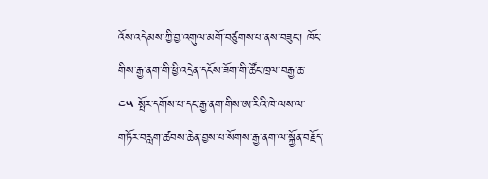འོས་འདེམས་ཀྱི་བྱ་འགུལ་མགོ་བཙུགས་པ་ནས་བཟུང་། ཁོང་གིས་རྒྱ་ནག་གི་ཕྱི་འདྲེན་དངོས་ཟོག་གི་ཚོང་ཁྲལ་བརྒྱ་ཆ་ ༤༥ སྤོར་དགོས་པ་དང་རྒྱ་ནག་གིས་ཨ་རིའི་ཁེ་ལས་ལ་གཏོར་བརླག་ཚབས་ཆེན་བྱས་པ་སོགས་རྒྱ་ནག་ལ་སྐྱོན་བརྗོད་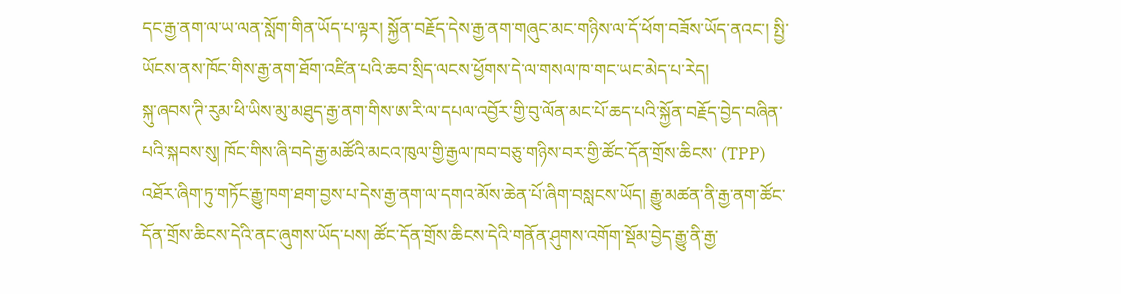དང་རྒྱ་ནག་ལ་ཡ་ལན་སློག་གིན་ཡོད་པ་ལྟར། སྐྱོན་བརྗོད་དེས་རྒྱ་ནག་གཞུང་མང་གཉིས་ལ་དོ་ཕོག་བཟོས་ཡོད་ནའང་། སྤྱི་ཡོངས་ནས་ཁོང་གིས་རྒྱ་ནག་ཐོག་འཛིན་པའི་ཆབ་སྲིད་ལངས་ཕྱོགས་དེ་ལ་གསལ་ཁ་གང་ཡང་མེད་པ་རེད།
སྐུ་ཞབས་ཊི་རུམ་ཕི་ཡིས་མུ་མཐུད་རྒྱ་ནག་གིས་ཨ་རི་ལ་དཔལ་འབྱོར་གྱི་བུ་ལོན་མང་པོ་ཆད་པའི་སྐྱོན་བརྗོད་བྱེད་བཞིན་པའི་སྐབས་སུ། ཁོང་གིས་ཞི་བདེ་རྒྱ་མཚོའི་མངའ་ཁུལ་གྱི་རྒྱལ་ཁབ་བཅུ་གཉིས་བར་གྱི་ཚོང་དོན་གྲོས་ཆིངས་ (TPP) འཐོར་ཞིག་ཏུ་གཏོང་རྒྱུ་ཁག་ཐག་བྱས་པ་དེས་རྒྱ་ནག་ལ་དགའ་མོས་ཆེན་པོ་ཞིག་བསླངས་ཡོད། རྒྱུ་མཚན་ནི་རྒྱ་ནག་ཚོང་དོན་གྲོས་ཆིངས་དེའི་ནང་ཞུགས་ཡོད་པས། ཚོང་དོན་གྲོས་ཆིངས་དེའི་གནོན་ཤུགས་འགོག་སྡོམ་བྱེད་རྒྱུ་ནི་རྒྱ་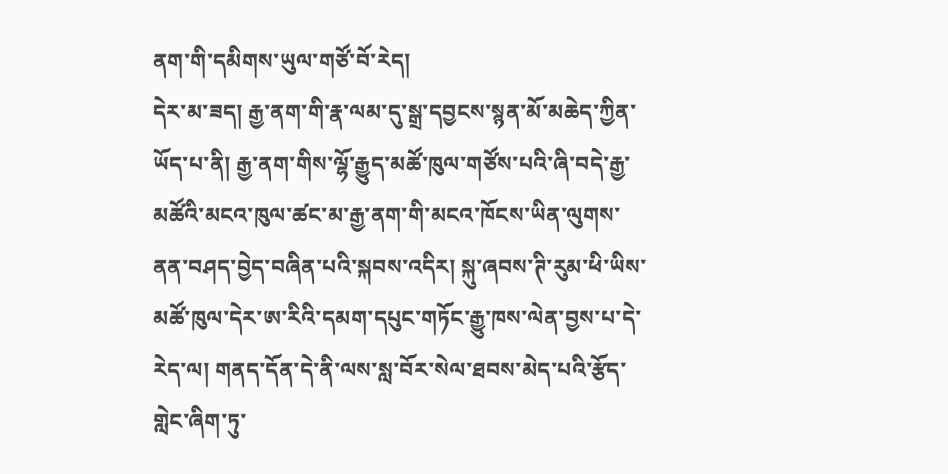ནག་གི་དམིགས་ཡུལ་གཙོ་བོ་རེད།
དེར་མ་ཟད། རྒྱ་ནག་གི་རྣ་ལམ་དུ་སྒྲ་དབྱངས་སྙན་མོ་མཆེད་ཀྱིན་ཡོད་པ་ནི། རྒྱ་ནག་གིས་ལྷོ་རྒྱུད་མཚོ་ཁུལ་གཙོས་པའི་ཞི་བདེ་རྒྱ་མཚོའི་མངའ་ཁུལ་ཚང་མ་རྒྱ་ནག་གི་མངའ་ཁོངས་ཡིན་ལུགས་ནན་བཤད་བྱེད་བཞིན་པའི་སྐབས་འདིར། སྐུ་ཞབས་ཊི་རུམ་ཕི་ཡིས་མཚོ་ཁུལ་དེར་ཨ་རིའི་དམག་དཔུང་གཏོང་རྒྱུ་ཁས་ལེན་བྱས་པ་དེ་རེད་ལ། གནད་དོན་དེ་ནི་ལས་སླ་བོར་སེལ་ཐབས་མེད་པའི་རྩོད་གླེང་ཞིག་ཏུ་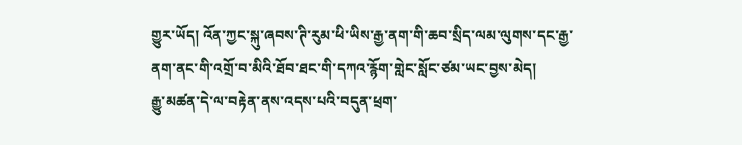གྱུར་ཡོད། འོན་ཀྱང་སྐུ་ཞབས་ཊི་རུམ་ཕི་ཡིས་རྒྱ་ནག་གི་ཆབ་སྲིད་ལམ་ལུགས་དང་རྒྱ་ནག་ནང་གི་འགྲོ་བ་མིའི་ཐོབ་ཐང་གི་དཀའ་རྙོག་གླེང་སློང་ཙམ་ཡང་བྱས་མེད།
རྒྱུ་མཚན་དེ་ལ་བརྟེན་ནས་འདས་པའི་བདུན་ཕྲག་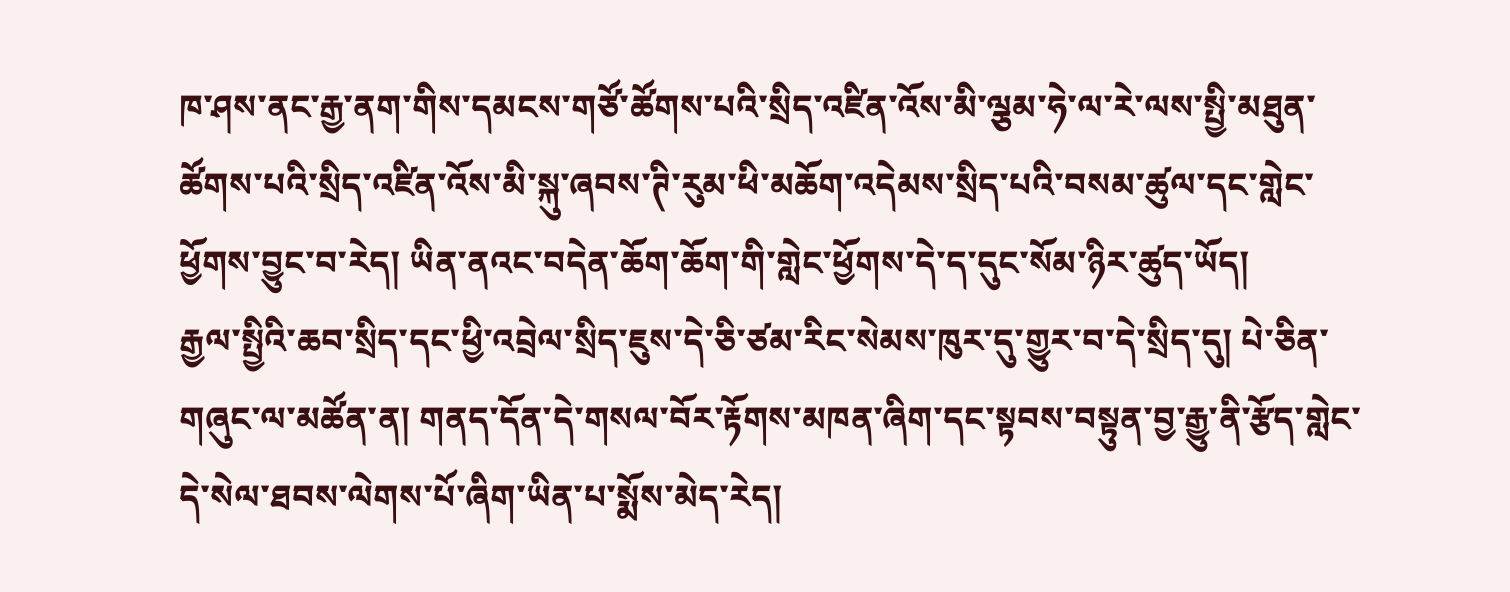ཁ་ཤས་ནང་རྒྱ་ནག་གིས་དམངས་གཙོ་ཚོགས་པའི་སྲིད་འཛིན་འོས་མི་ལྕམ་ཧེ་ལ་རེ་ལས་སྤྱི་མཐུན་ཚོགས་པའི་སྲིད་འཛིན་འོས་མི་སྐུ་ཞབས་ཊི་རུམ་ཕི་མཆོག་འདེམས་སྲིད་པའི་བསམ་ཚུལ་དང་གླེང་ཕྱོགས་བྱུང་བ་རེད། ཡིན་ནའང་བདེན་ཆོག་ཆོག་གི་གླེང་ཕྱོགས་དེ་ད་དུང་སོམ་ཉིར་ཚུད་ཡོད།
རྒྱལ་སྤྱིའི་ཆབ་སྲིད་དང་ཕྱི་འབྲེལ་སྲིད་ཇུས་དེ་ཅི་ཙམ་རིང་སེམས་ཁུར་དུ་གྱུར་བ་དེ་སྲིད་དུ། པེ་ཅིན་གཞུང་ལ་མཚོན་ན། གནད་དོན་དེ་གསལ་བོར་རྟོགས་མཁན་ཞིག་དང་སྟབས་བསྟུན་བྱ་རྒྱུ་ནི་རྩོད་གླེང་དེ་སེལ་ཐབས་ལེགས་པོ་ཞིག་ཡིན་པ་སྨོས་མེད་རེད།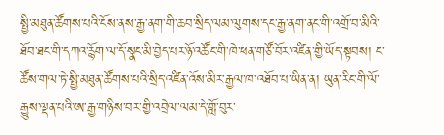སྤྱི་མཐུན་ཚོགས་པའི་ངོས་ནས་རྒྱ་ནག་གི་ཆབ་སྲིད་ལམ་ལུགས་དང་རྒྱ་ནག་ནང་གི་འགྲོ་བ་མིའི་ཐོབ་ཐང་གི་དཀའ་རྙོག་ལ་དོ་སྣང་མི་བྱེད་པར་ཉོ་འཚོང་གི་ཁེ་ཕན་གཙོ་བོར་འཛིན་གྱི་ཡོད་སྟབས། ང་ཚོས་གལ་ཏེ་སྤྱི་མཐུན་ཚོགས་པའི་སྲིད་འཛིན་འོས་མིར་རྒྱལ་ཁ་འཐོབ་པ་ཡིན་ན། ཡུན་རིང་གི་ལོ་རྒྱུས་ལྡན་པའི་ཨ་རྒྱ་གཉིས་བར་གྱི་འབྲེལ་ལམ་དེ་གློ་བུར་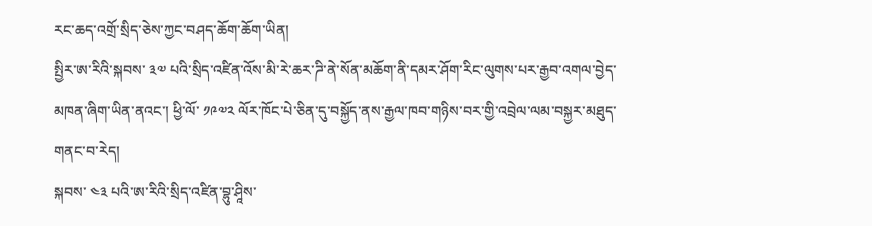རང་ཆད་འགྲོ་སྲིད་ཅེས་ཀྱང་བཤད་ཆོག་ཆོག་ཡིན།
སྤྱིར་ཨ་རིའི་སྐབས་ ༣༧ པའི་སྲིད་འཛིན་འོས་མི་རེ་ཆར་ཌི་ནེ་སོན་མཆོག་ནི་དམར་ཤོག་རིང་ལུགས་པར་རྒྱབ་འགལ་བྱེད་མཁན་ཞིག་ཡིན་ནའང་། ཕྱི་ལོ་ ༡༩༧༢ ལོར་ཁོང་པེ་ཅིན་དུ་བསྐྱོད་ནས་རྒྱལ་ཁབ་གཉིས་བར་གྱི་འབྲེལ་ལམ་བསྐྱར་མཐུད་གནང་བ་རེད།
སྐབས་ ༤༣ པའི་ཨ་རིའི་སྲིད་འཛིན་བྷུ་ཤཱིས་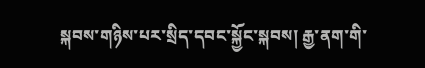སྐབས་གཉིས་པར་སྲིད་དབང་སྐྱོང་སྐབས། རྒྱ་ནག་གི་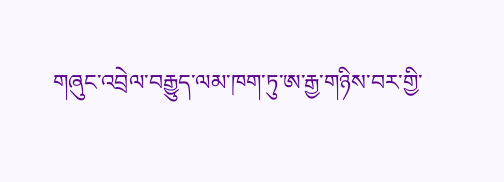གཞུང་འབྲེལ་བརྒྱུད་ལམ་ཁག་ཏུ་ཨ་རྒྱ་གཉིས་བར་གྱི་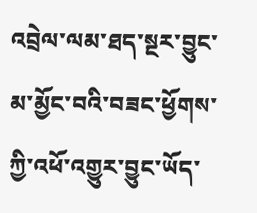འབྲེལ་ལམ་ཐད་སྔར་བྱུང་མ་མྱོང་བའི་བཟང་ཕྱོགས་ཀྱི་འཕོ་འགྱུར་བྱུང་ཡོད་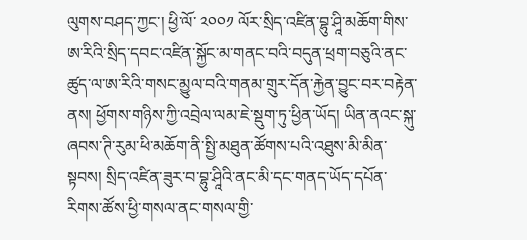ལུགས་བཤད་ཀྱང་། ཕྱི་ལོ་ ༢༠༠༡ ལོར་སྲིད་འཛིན་བྷུ་ཤཱི་མཆོག་གིས་ཨ་རིའི་སྲིད་དབང་འཛིན་སྐྱོང་མ་གནང་བའི་བདུན་ཕྲག་བཅུའི་ནང་ཚུད་ལ་ཨ་རིའི་གསང་མྱུལ་བའི་གནམ་གྲུར་དོན་རྐྱེན་བྱུང་བར་བརྟེན་ནས། ཕྱོགས་གཉིས་ཀྱི་འབྲེལ་ལམ་ཇེ་སྡུག་ཏུ་ཕྱིན་ཡོད། ཡིན་ནའང་སྐུ་ཞབས་ཊི་རུམ་ཕི་མཆོག་ནི་སྤྱི་མཐུན་ཚོགས་པའི་འཐུས་མི་མིན་སྟབས། སྲིད་འཛིན་ཟུར་བ་བྷུ་ཤཱིའི་ནང་མི་དང་གནད་ཡོད་དཔོན་རིགས་ཚོས་ཕྱི་གསལ་ནང་གསལ་གྱི་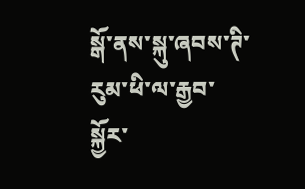སྒོ་ནས་སྐུ་ཞབས་ཊི་རུམ་ཕི་ལ་རྒྱབ་སྐྱོར་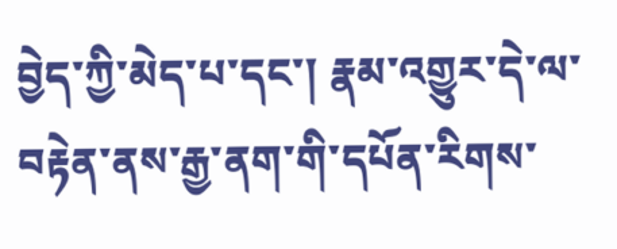བྱེད་ཀྱི་མེད་པ་དང་། རྣམ་འགྱུར་དེ་ལ་བརྟེན་ནས་རྒྱ་ནག་གི་དཔོན་རིགས་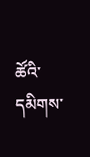ཚོའི་དམིགས་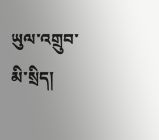ཡུལ་འགྲུབ་མི་སྲིད།